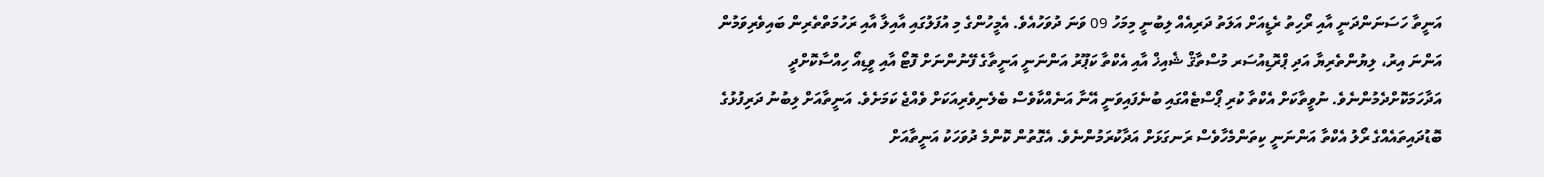އަނީތާ ހަސަނަންދަނީ އާއި ރޯހިތު ރެޑީއަށް އަލަތު ދަރިއެއް ލިބުނީ މިމަހު 09 ވަނަ ދުވަހުއެވެ. އެމީހުންގެ މި އުފަލުގައި އާއިލާ އާއި ރަހުމަތްތެރިން ބައިވެރިވަމުން އަންނަ އިރު، ލިޔުންތެރިޔާ އަދި ޕްރޮޑިއުސަރ މުސްތާޤް ޝެއިޚް އާއި އެކްތާ ކަޕޫރު އަންނަނީ އަނީތާގެ ފޭނުންނަށް ފޮޓޯ އާއި ވީޑިއޯ ހިއްސާކޮށްދީ އަދާހަމަކޮށްދެމުންނެވެ. ނުވީތާކަށް އެކްތާ ކުރި ޕޯސްޓެއްގައި ބުނެފައިވަނީ އޭނާ އަނެއްކާވެސް ބެލެނިވެރިއަކަށް ވެއްޖެ ކަމަށެވެ. އަނީތާއަށް ލިބުނު ދަރިފުޅުގެ ބޮޑުދައިތައެއްގެ ރޯލު އެކްތާ އަންނަނީ ކިތަންމެހާވެސް ރަނގަޅަށް އަދާކުރަމުންނެވެ. އެގޮތުން ކޮންމެ ދުވަހަކު އަނީތާއަށް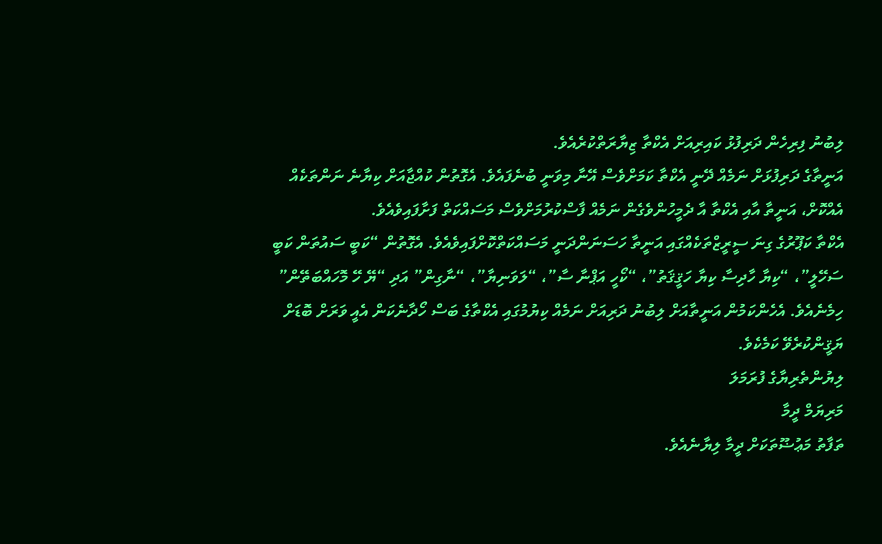ލިބުނު ފިރިހެން ދަރިފުޅު ކައިރިއަށް އެކްތާ ޒިޔާރަތްކުރެއެވެ.
އަނީތާގެ ދަރިފުޅަށް ނަމެއް ދޭނީ އެކްތާ ކަމަށްވެސް އޭނާ މިވަނީ ބުނެފައެވެ. އެގޮތުން ކުއްޖާއަށް ކިޔާނެ ނަންތަކެއް އެއްކޮށް، އަނީތާ އާއި އެކްތާ އާ ދެމީހުންވެގެން ނަމެއް ފާސްކުރުމަށްވެސް މަސައްކަތް ފަށާފައިވެއެވެ.
އެކްތާ ކަޕޫރުގެ ގިނަ ސީރީޒްތަކެއްގައި އަނީތާ ހަސަނަންދަނީ މަސައްކަތްކޮށްފައިވެއެވެ. އެގޮތުން “ކަބީ ސައުތަން ކަބީ ސަހޭލީ”، “ކިޔާ ހާދިސާ ކިޔާ ހަޤީޤަތު”، “ކޯހީ އަޕްނާ ސާ”، “ލަވަނިޔާ”، “ނާގިން” އަދި “ޔޭ ހޭ މޮހައްބަތޭން” ހިމެނެއެވެ. އެހެންކަމުން އަނީތާއަށް ލިބުނު ދަރިއަށް ނަމެއް ކިޔުމުގައި އެކްތާގެ ބަސް ހޯދާނެކަން އެއީ ވަރަށް ބޮޑަށް ޔަޤީންކުރެވޭ ކަމެކެވެ.
ލިޔުންތެރިޔާގެ ފުރަމަލަ
މަރިޔަމް ދީމާ
ތަފާތު މަޢުޟޫތަކަށް ދީމާ ލިޔާނެއެވެ.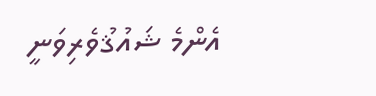އެންމެ ޝައުޤުވެރިވަނީ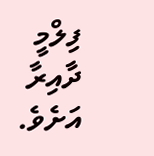ފިލްމީ ދާއިރާ އަށެވެ.